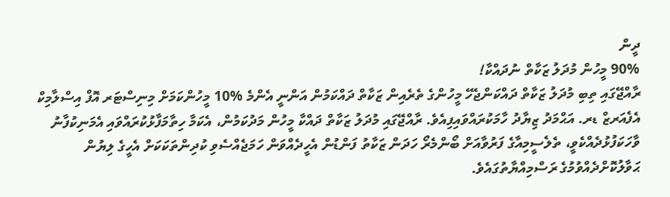ދީން
90% މީހުން މުދަލު ޒަކާތް ނުދައްކާ!
ރާއްޖޭގައި ތިބި މުދަލު ޒަކާތް ދައްކަންޖެހޭ މީހުންގެ ތެރެއިން ޒަކާތް ދައްކަމުން އަންނީ އެންމެ %10 މީހުންކަމަށް މިނިސްޓަރ އޮފް އިސްލާމިކް އެފެއަރޒް ޑރ. އަޙްމަދު ޒިޔާދު ހާމަކުރައްވައިފިއެވެ. ރާއްޖޭގައި މުދަލު ޒަކާތް ދައްކާ މީހުން މަދުކަމުން، އެކަމާ ހިތާމަފާޅުކުރައްވައި އެމަނިކުފާނު ވާހަކަފުޅުދެއްކެވީ، ތެލެސީމިއާގެ ފަރުވާއަށް ބޯންމެރޯ ހަދަން ޒަކާތު ފަންޑުން އެހީދެއްވަން ހަމަޖެއްސެވި ކުދިންތަކަކަށް އެހީގެ ލިޔުން ޙަވާލުކޮށްދެއްވުމުގެ ރަސްމިއްޔާތުގައެވެ.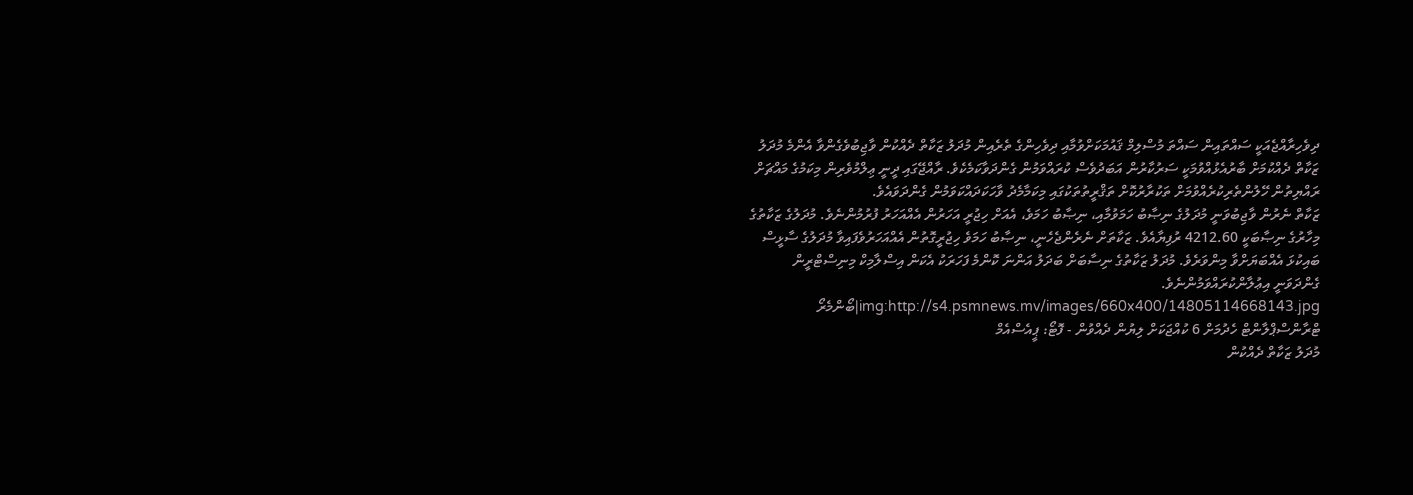ދިވެހިރާއްޖެއަކީ ސައްތައިން ސައްތަ މުސްލިމް ޤައުމަކަށްވުމާއި ދިވެހިންގެ ތެރެއިން މުދަލު ޒަކާތް ދެއްކުން ވާޖިބުވެގެންވާ އެންމެ މުދަލު ޒަކާތް ދެއްކުމަށް ބާރުއެޅުއްވުމަކީ ސަރުކާރުން އަބަދުވެސް ކުރައްވަމުން ގެންދަވާކަމެކެވެ. ރާއްޖޭގައި ދީނީ ޢިލްމުވެރިން މިކަމުގެ މައްޗަށް ރައްޔިތުން ހޭލުންތެރިކުރެއްވުމަށް ތަކުރާރުކޮށް ތަޤްރީތުތަކުގައި މިކަމާމެދު ވާހަކަދައްކަވަމުން ގެންދަވައެވެ.
ޒަކާތް ނެރުން ވާޖިބުވަނީ މުދަލުގެ ނިޞާބު ހަމަވުމާއި، ނިޞާބު ހަމަވެ، އެއަށް ހިޖުރީ އަހަރުން އެއްއަހަރު ފުރުމުންނެވެ. މުދަލުގެ ޒަކާތުގެ މިހާރުގެ ނިޞާބަކީ 4212.60 ރުފިޔާއެވެ. ޒަކާތަށް ނެރެންޖެހެނީ، ނިޞާބު ހަމަވެ ހިޖުރީގޮތުން އެއްއަހަރުވެފައިވާ މުދަލުގެ ސާޅީސް ބައިކުޅަ އެއްބަޔަށްވާ މިންވަރެވެ. މުދަލު ޒަކާތުގެ ނިސާބަށް ބަދަލު އަންނަ ކޮންމެ ފަހަރަކު އެކަން އިސްލާމިކް މިނިސްޓްރީން ގެންދަވަނީ އިޢުލާންކުރައްވަމުންނެވެ.
img:http://s4.psmnews.mv/images/660x400/14805114668143.jpg|ބޯންމެރޯ ޓްރާންސްޕްލާންޓް ހެދުމަށް 6 ކުއްޖަކަށް ލިޔުން ދެއްވުން - ފޮޓޯ: ޕީއެސްއެމް
މުދަލު ޒަކާތް ދެއްކުން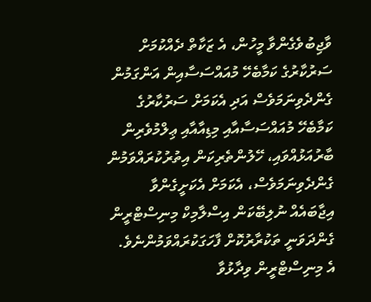ވާޖިބުވެގެންވާ މީހުން، އެ ޒަކާތް ދެއްކުމަށް ސަރުކާރުގެ ކަމާބެހޭ މުއައްސަސާއިން އަންގަމުން ގެންދެވިނަމަވެސް އަދި އެކަމަށް ސަރުކާރުގެ ކަމާބެހޭ މުއައްސަސާއާއި މިޑިއާއާއި ޢިލްމުވެރިން ބާރުއަޅުއްވައި، ހޭލުންތެރިކަން އިތުރުކުރައްވަމުން ގެންދެވިނަމަވެސް، އެކަމަށް އެކަށީގެންވާ އިޖާބައެއް ނުލިބޭކަން އިސްލާމިކް މިނިސްޓްރީން ގެންދަވަނީ ތަކުރާރުކޮށް ފާހަގަކުރައްވަމުންނެވެ. އެ މިނިސްޓްރީން ވިދާޅުވާ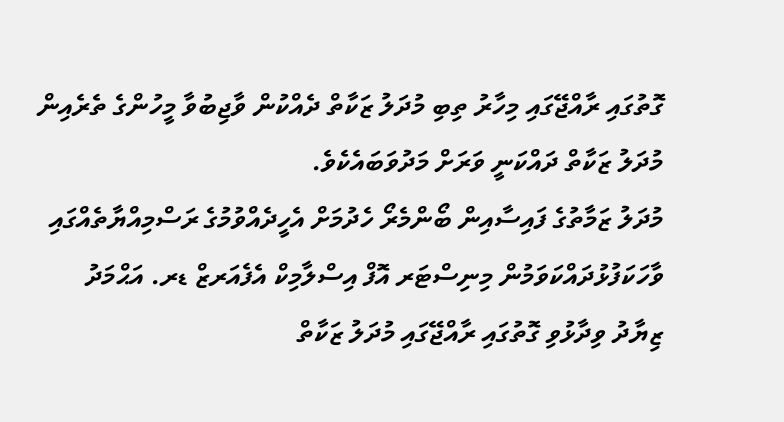ގޮތުގައި ރާއްޖޭގައި މިހާރު ތިބި މުދަލު ޒަކާތް ދެއްކުން ވާޖިބުވާ މީހުންގެ ތެރެއިން މުދަލު ޒަކާތް ދައްކަނީ ވަރަށް މަދުވަބައެކެވެ.
މުދަލު ޒަމާތުގެ ފައިސާއިން ބޯންމެރޯ ހެދުމަށް އެހީދެއްވުމުގެ ރަސްމިއްޔާތެއްގައި ވާހަކަފުޅުދައްކަވަމުން މިނިސްޓަރ އޮފް އިސްލާމިކް އެފެއަރޒް ޑރ. އަޙްމަދު ޒިޔާދު ވިދާޅުވި ގޮތުގައި ރާއްޖޭގައި މުދަލު ޒަކާތް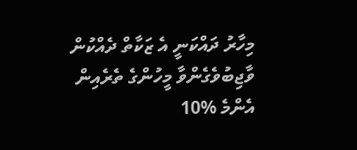މިހާރު ދައްކަނީ އެ ޒަކާތް ދެއްކުން ވާޖިބުވެގެންވާ މީހުންގެ ތެރެއިން އެންމެ %10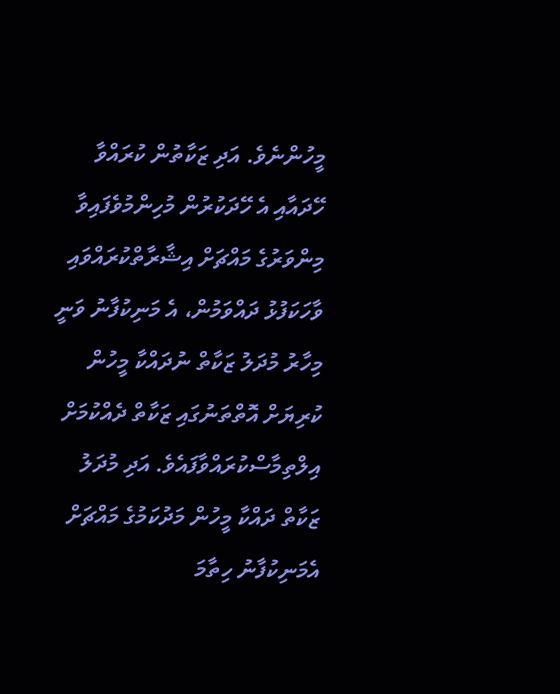މީހުންނެވެ. އަދި ޒަކާތުން ކުރައްވާ ހޭދައާއި އެ ހޭދަކުރުން މުހިންމުވެފައިވާ މިންވަރުގެ މައްޗަށް އިޝާރާތްކުރައްވައި ވާހަކަފުޅު ދައްވަމުން، އެ މަނިކުފާނު ވަނީ މިހާރު މުދަލު ޒަކާތް ނުދައްކާ މީހުން ކުރިޔަށް އޮތްތަނުގައި ޒަކާތް ދެއްކުމަށް އިލްތިމާސްކުރައްވާފައެވެ. އަދި މުދަލު ޒަކާތް ދައްކާ މީހުން މަދުކަމުގެ މައްޗަށް އެމަނިކުފާނު ހިތާމަ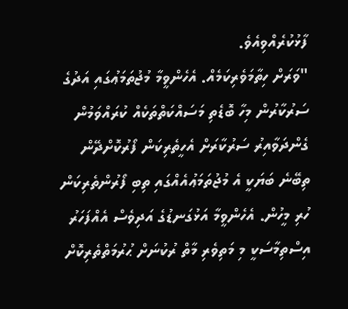ފާޅުކުރެއްވިއެވެ.
"ވަރަށް ހިތާމަވެރިކަމެއް. އެހެންވީމާ މުޖުތަމަޢުގައި އަދުގެ ސަރުކާރުން މިހާ ބޮޑެތި މަސައްކަތްތަކެއް ކުރައްވަމުން ގެންދަވާއިރު ސަރުކާރަށް އެހީތެރިކަން ފޯރުކޮށްދޭން ތިބޭނެ ބަޔަކީ އެ މުޖުތަމަޢުއެއްގައި ތިބި ފޯރުންތެރިކަން ހުރި މީހުން. އެހެންވީމާ އަޅުގަނޑުގެ އަދިވެސް އެއްފަހަރު އިސްތިމާސަކީ މި މަތިވެރި މާތް ރުކުނަށް ޙުރުމަތްތެރިކޮށް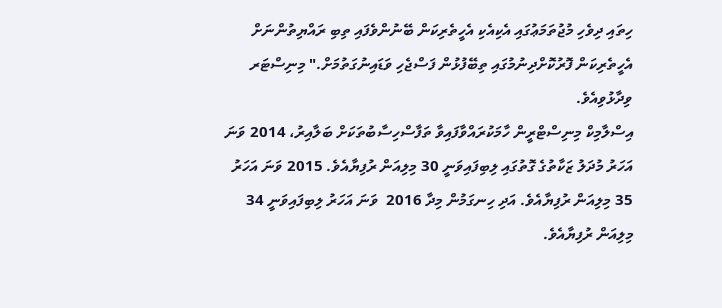ހިތައި ދިވެހި މުޖުތަމަޢުގައި އެކިއެކި އެހީތެރިކަން ބޭނުންވެފައި ތިބި ރައްޔިތުންނަށް އެހީތެރިކަން ފޮރުކޮށްދިނުމުގައި ތިބޭފުޅުން ފަސްޖެހި ވަޑައިނުގަތުމަށް." މިނިސްޓަރ ވިދާޅުވިއެވެ.
އިސްލާމިކް މިނިސްޓްރީން ހާމަކުރައްވާފައިވާ ތަފާސްހިސާބުތަކަށް ބަލާއިރު، 2014 ވަނަ އަހަރު މުދަލު ޒަކާތުގެ ގޮތުގައި ލިބިފައިވަނީ 30 މިލިއަން ރުފިޔާއެވެ. 2015 ވަނަ އަހަރު  35 މިލިއަން ރުފިޔާއެވެ. އަދި ހިނގަމުން މިދާ 2016  ވަނަ އަހަރު ލިބިފައިވަނީ 34 މިލިއަން ރުފިޔާއެވެ.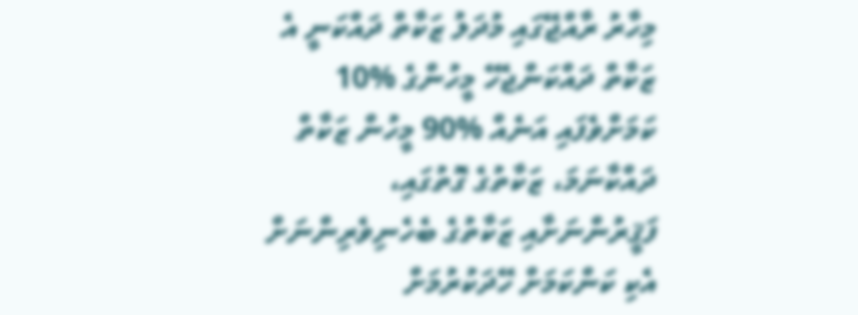މިހާރު ރާއްޖޭގައި މުދަލު ޒަކާތް ދައްކަނީ އެ ޒަކާތް ދައްކަންޖެހޭ މީހުންގެ %10 ކަމަށްވެފައި އަނެއް %90 މީހުން ޒަކާތް ދައްކާނަމަ، ޒަކާތުގެ ގޮތުގައި، ފަޤީރުންނަށާއި ޒަކާތުގެ ބެހެނިވެރިންނަށް އެކި ކަންކަމަށް ހޭދަކުރުމަށް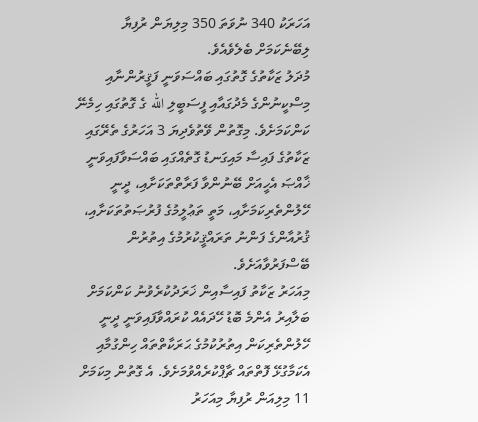އަހަރަކު 340 ނުވަތަ 350 މިލިޔަން ރުފިޔާ ލިބޭނެކަމަށް ބެލެވެއެވެ.
މުދަލު ޒަކާތުގެ ގޮތުގައި ބައްސަވަނީ ފަޤީރުންނާއި މިސްކީނުންގެ މެދުގައާއި ފީސަބީލި الله ގެ ގޮތުގައި ހިމެނޭ ކަންކަމަށެވެ. މިގޮތުން ވޭތުވެދިޔަ 3 އަހަރުގެ ތެރޭގައި ޒަކާތުގެ ފައިސާ މައިގަނޑު ގޮތެއްގައި ބައްސަވާފައިވަނީ ޚާއްޞަ އެހީއަށް ބޭނުންވާ ފަރާތްތަކަށާއި، ދީނީ ހޭލުންތެރިކަމަށާއި، މަތީ ތަޢުލީމުގެ ފުރުޞަތުތަކަށާއި، ޤުރުއާންގެ ފަންނު ތަރައްޤީކުރުމުގެ އިތުރުން ބޭސްފަރުވާއަށެވެ.
މިއަހަރު ޒަކާތު ފައިސާއިން ޚަރަދުކުރެވުނު ކަންކަމަށް ބަލާއިރު އެންމެ ބޮޑު ހޭދައެއް ކުރައްވާފައިވަނީ ދީނީ ހޭލުންތެރިކަން އިތުރުކުމުގެ ޙަރަކާތްތައް ހިންގުމާއި އެކަމާގުޅޭ ފޮތްތައް ޗާޕްކުރެއްވުމަށެވެ. އެ ގޮތުން މިކަމަށް 11 މިލިއަން ރުފިޔާ މިއަހަރު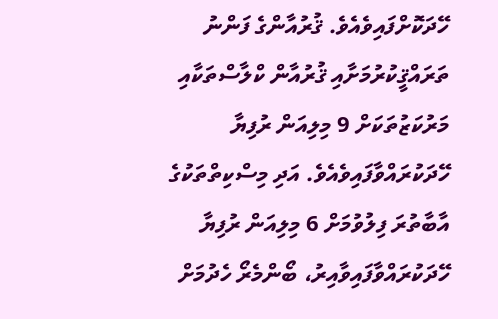ހޭދަކޮށްފައިވެއެވެ. ޤުރުއާންގެ ފަންނު ތަރައްޤީކުރުމަށާއި ޤުރުއާން ކްލާސްތަކާއި މަރުކަޒުތަކަށް 9 މިލިއަން ރުފިޔާ ހޭދަކުރައްވާފައިވެއެވެ. އަދި މިސްކިތްތަކުގެ އާބާތުރަ ފިލުވުމަށް 6 މިލިއަން ރުފިޔާ ހޭދަކުރައްވާފައިވާއިރު، ބޯންމެރޯ ހެދުމަށް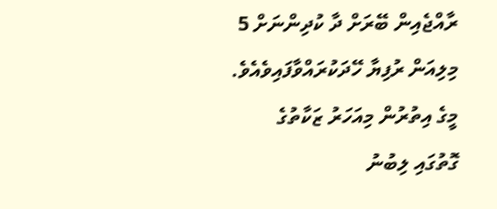ރާއްޖެއިން ބޭރަށް ދާ ކުދިންނަށް 5 މިލިއަން ރުފިޔާ ހޭދަކުރައްވާފައިވެއެވެ. މީގެ އިތުރުން މިއަހަރު ޒަކާތުގެ ގޮތުގައި ލިބުނު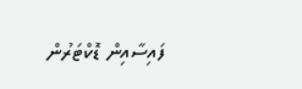ފައިސާއިން ޑޮކްޓަރުން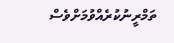ތަމްރީނުކުރެއްވުމަށްވެސް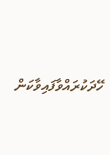ހޭދަކުރައްވާފައިވާކަން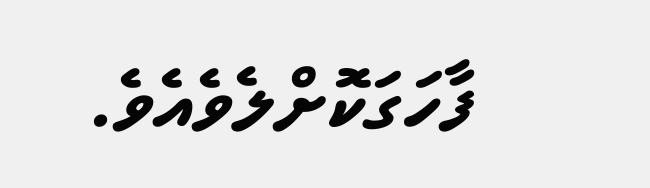ފާހަގަކޮށްލެވެއެވެ.